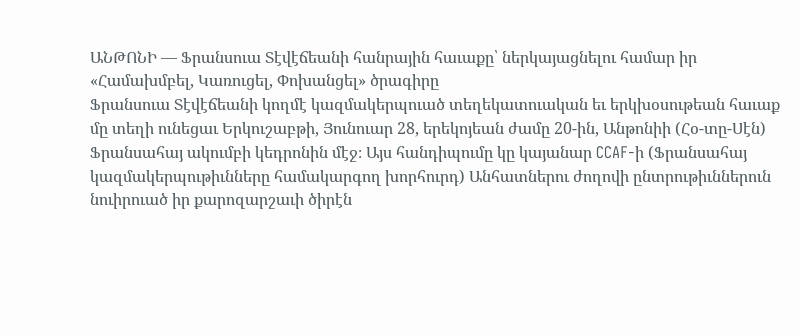ԱՆԹՈՆԻ — Ֆրանսուա Տէվէճեանի հանրային հաւաքը՝ ներկայացնելու համար իր «Համախմբել, Կառուցել, Փոխանցել» ծրագիրը
Ֆրանսուա Տէվէճեանի կողմէ կազմակերպուած տեղեկատուական եւ երկխօսութեան հաւաք մը տեղի ունեցաւ Երկուշաբթի, Յունուար 28, երեկոյեան ժամը 20-ին, Անթոնիի (Հօ-տը-Սէն) Ֆրանսահայ ակումբի կեդրոնին մէջ։ Այս հանդիպումը կը կայանար CCAF-ի (Ֆրանսահայ կազմակերպութիւնները համակարգող խորհուրդ) Անհատներու ժողովի ընտրութիւններուն նուիրուած իր քարոզարշաւի ծիրէն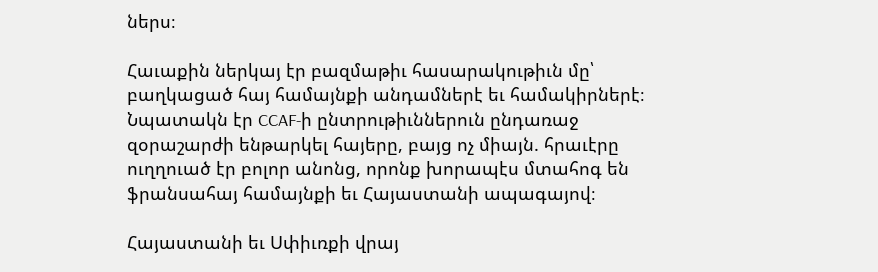ներս։

Հաւաքին ներկայ էր բազմաթիւ հասարակութիւն մը՝ բաղկացած հայ համայնքի անդամներէ եւ համակիրներէ։ Նպատակն էր CCAF-ի ընտրութիւններուն ընդառաջ զօրաշարժի ենթարկել հայերը, բայց ոչ միայն. հրաւէրը ուղղուած էր բոլոր անոնց, որոնք խորապէս մտահոգ են ֆրանսահայ համայնքի եւ Հայաստանի ապագայով։

Հայաստանի եւ Սփիւռքի վրայ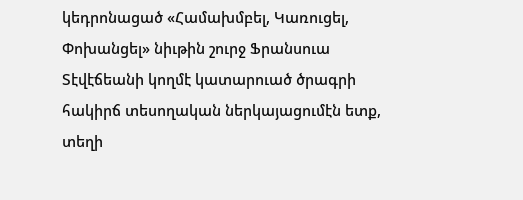կեդրոնացած «Համախմբել, Կառուցել, Փոխանցել» նիւթին շուրջ Ֆրանսուա Տէվէճեանի կողմէ կատարուած ծրագրի հակիրճ տեսողական ներկայացումէն ետք, տեղի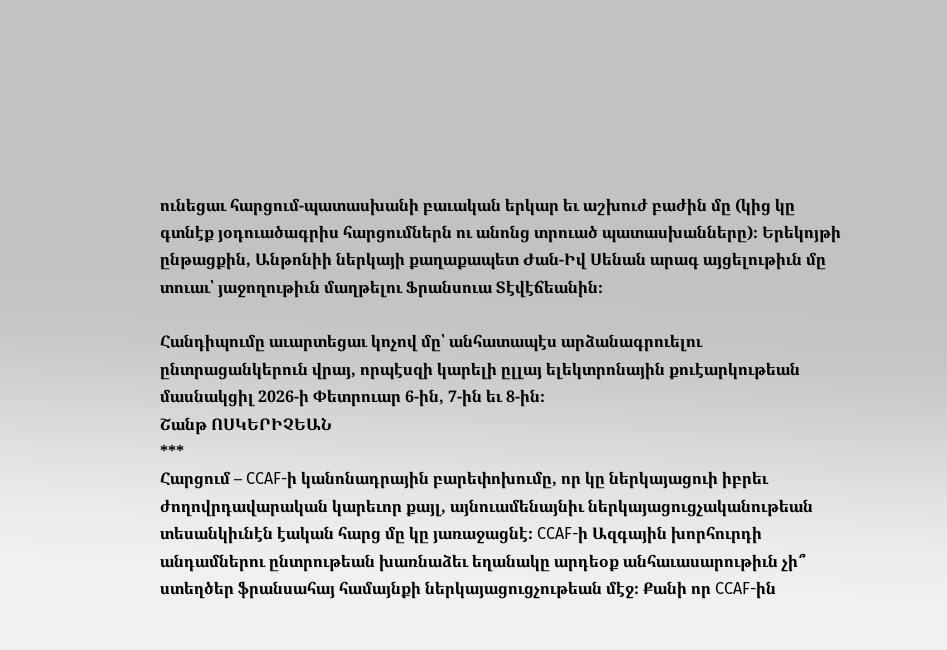ունեցաւ հարցում-պատասխանի բաւական երկար եւ աշխուժ բաժին մը (կից կը գտնէք յօդուածագրիս հարցումներն ու անոնց տրուած պատասխանները)։ Երեկոյթի ընթացքին, Անթոնիի ներկայի քաղաքապետ Ժան-Իվ Սենան արագ այցելութիւն մը տուաւ՝ յաջողութիւն մաղթելու Ֆրանսուա Տէվէճեանին։

Հանդիպումը աւարտեցաւ կոչով մը՝ անհատապէս արձանագրուելու ընտրացանկերուն վրայ, որպէսզի կարելի ըլլայ ելեկտրոնային քուէարկութեան մասնակցիլ 2026-ի Փետրուար 6-ին, 7-ին եւ 8-ին։
Շանթ ՈՍԿԵՐԻՉԵԱՆ
***
Հարցում – CCAF-ի կանոնադրային բարեփոխումը, որ կը ներկայացուի իբրեւ ժողովրդավարական կարեւոր քայլ, այնուամենայնիւ ներկայացուցչականութեան տեսանկիւնէն էական հարց մը կը յառաջացնէ։ CCAF-ի Ազգային խորհուրդի անդամներու ընտրութեան խառնաձեւ եղանակը արդեօք անհաւասարութիւն չի՞ ստեղծեր ֆրանսահայ համայնքի ներկայացուցչութեան մէջ։ Քանի որ CCAF-ին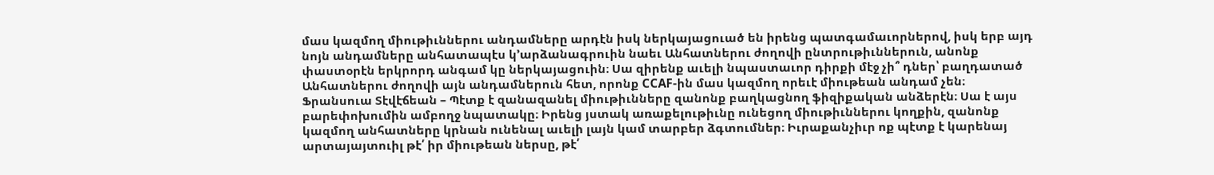մաս կազմող միութիւններու անդամները արդէն իսկ ներկայացուած են իրենց պատգամաւորներով, իսկ երբ այդ նոյն անդամները անհատապէս կ՚արձանագրուին նաեւ Անհատներու ժողովի ընտրութիւններուն, անոնք փաստօրէն երկրորդ անգամ կը ներկայացուին։ Սա զիրենք աւելի նպաստաւոր դիրքի մէջ չի՞ դներ՝ բաղդատած Անհատներու ժողովի այն անդամներուն հետ, որոնք CCAF-ին մաս կազմող որեւէ միութեան անդամ չեն։
Ֆրանսուա Տէվէճեան – Պէտք է զանազանել միութիւնները զանոնք բաղկացնող ֆիզիքական անձերէն։ Սա է այս բարեփոխումին ամբողջ նպատակը։ Իրենց յստակ առաքելութիւնը ունեցող միութիւններու կողքին, զանոնք կազմող անհատները կրնան ունենալ աւելի լայն կամ տարբեր ձգտումներ։ Իւրաքանչիւր ոք պէտք է կարենայ արտայայտուիլ թէ՛ իր միութեան ներսը, թէ՛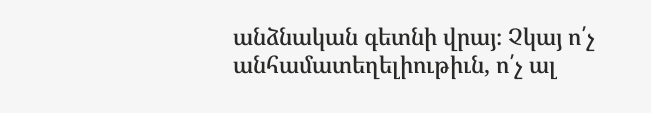անձնական գետնի վրայ։ Չկայ ո՛չ անհամատեղելիութիւն, ո՛չ ալ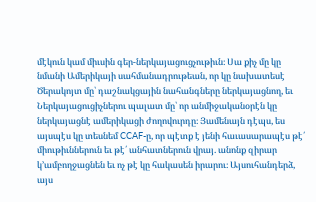մէկուն կամ միւսին գեր-ներկայացուցչութիւն։ Սա քիչ մը կը նմանի Ամերիկայի սահմանադրութեան, որ կը նախատեսէ Ծերակոյտ մը՝ դաշնակցային նահանգները ներկայացնող, եւ Ներկայացուցիչներու պալատ մը՝ որ անմիջականօրէն կը ներկայացնէ ամերիկացի ժողովուրդը։ Յամենայն դէպս, ես այսպէս կը տեսնեմ CCAF-ը, որ պէտք է յենի հաւասարապէս թէ՛ միութիւններուն եւ թէ՛ անհատներուն վրայ. անոնք զիրար կ՚ամբողջացնեն եւ ոչ թէ կը հակասեն իրարու։ Այսուհանդերձ, այս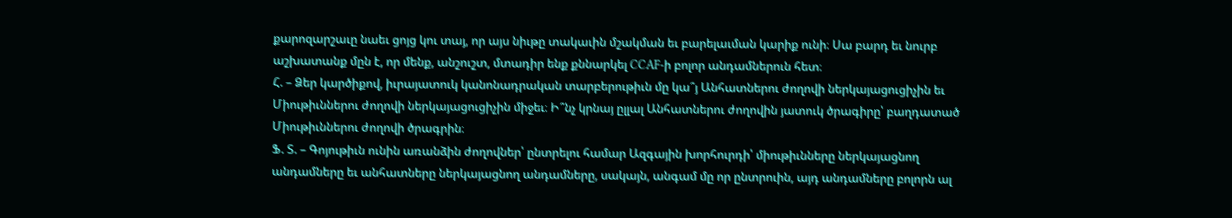քարոզարշաւը նաեւ ցոյց կու տայ, որ այս նիւթը տակաւին մշակման եւ բարելաւման կարիք ունի։ Սա բարդ եւ նուրբ աշխատանք մըն է, որ մենք, անշուշտ, մտադիր ենք քննարկել CCAF-ի բոլոր անդամներուն հետ։
Հ. – Ձեր կարծիքով, իւրայատուկ կանոնադրական տարբերութիւն մը կա՞յ Անհատներու ժողովի ներկայացուցիչին եւ Միութիւններու ժողովի ներկայացուցիչին միջեւ։ Ի՞նչ կրնայ ըլլալ Անհատներու ժողովին յատուկ ծրագիրը՝ բաղդատած Միութիւններու ժողովի ծրագրին։
Ֆ. Տ. – Գոյութիւն ունին առանձին ժողովներ՝ ընտրելու համար Ազգային խորհուրդի՝ միութիւնները ներկայացնող անդամները եւ անհատները ներկայացնող անդամները, սակայն, անգամ մը որ ընտրուին, այդ անդամները բոլորն ալ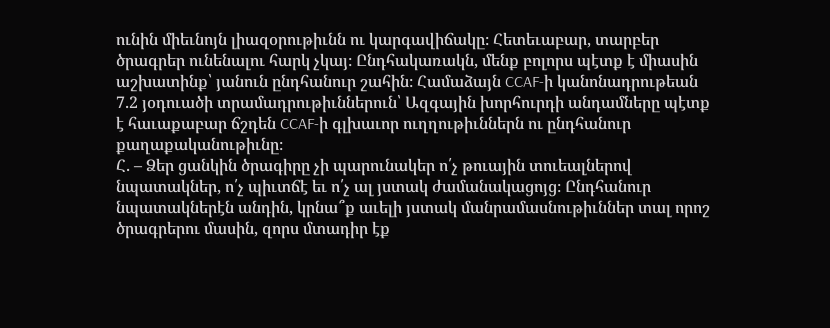ունին միեւնոյն լիազօրութիւնն ու կարգավիճակը։ Հետեւաբար, տարբեր ծրագրեր ունենալու հարկ չկայ։ Ընդհակառակն, մենք բոլորս պէտք է միասին աշխատինք՝ յանուն ընդհանուր շահին։ Համաձայն CCAF-ի կանոնադրութեան 7.2 յօդուածի տրամադրութիւններուն՝ Ազգային խորհուրդի անդամները պէտք է հաւաքաբար ճշդեն CCAF-ի գլխաւոր ուղղութիւններն ու ընդհանուր քաղաքականութիւնը։
Հ. – Ձեր ցանկին ծրագիրը չի պարունակեր ո՛չ թուային տուեալներով նպատակներ, ո՛չ պիւտճէ եւ ո՛չ ալ յստակ ժամանակացոյց։ Ընդհանուր նպատակներէն անդին, կրնա՞ք աւելի յստակ մանրամասնութիւններ տալ որոշ ծրագրերու մասին, զորս մտադիր էք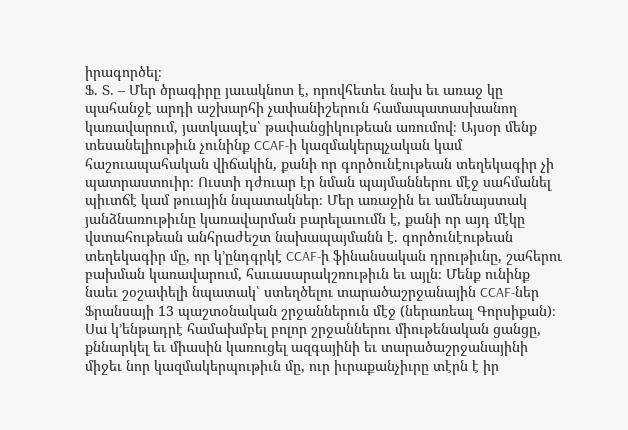իրագործել։
Ֆ. Տ. – Մեր ծրագիրը յաւակնոտ է, որովհետեւ նախ եւ առաջ կը պահանջէ արդի աշխարհի չափանիշերուն համապատասխանող կառավարում, յատկապէս՝ թափանցիկութեան առումով։ Այսօր մենք տեսանելիութիւն չունինք CCAF-ի կազմակերպչական կամ հաշուապահական վիճակին, քանի որ գործունէութեան տեղեկագիր չի պատրաստուիր։ Ուստի դժուար էր նման պայմաններու մէջ սահմանել պիւտճէ կամ թուային նպատակներ։ Մեր առաջին եւ ամենայստակ յանձնառութիւնը կառավարման բարելաւումն է, քանի որ այդ մէկը վստահութեան անհրաժեշտ նախապայմանն է. գործունէութեան տեղեկագիր մը, որ կ՚ընդգրկէ CCAF-ի ֆինանսական դրութիւնը, շահերու բախման կառավարում, հաւասարակշռութիւն եւ այլն։ Մենք ունինք նաեւ շօշափելի նպատակ՝ ստեղծելու տարածաշրջանային CCAF-ներ Ֆրանսայի 13 պաշտօնական շրջաններուն մէջ (ներառեալ Գորսիքան)։ Սա կ՚ենթադրէ համախմբել բոլոր շրջաններու միութենական ցանցը, քննարկել եւ միասին կառուցել ազգայինի եւ տարածաշրջանայինի միջեւ նոր կազմակերպութիւն մը, ուր իւրաքանչիւրը տէրն է իր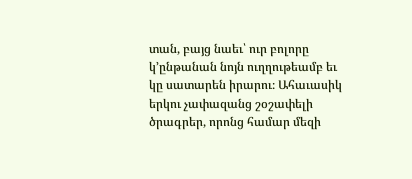տան, բայց նաեւ՝ ուր բոլորը կ՚ընթանան նոյն ուղղութեամբ եւ կը սատարեն իրարու։ Ահաւասիկ երկու չափազանց շօշափելի ծրագրեր, որոնց համար մեզի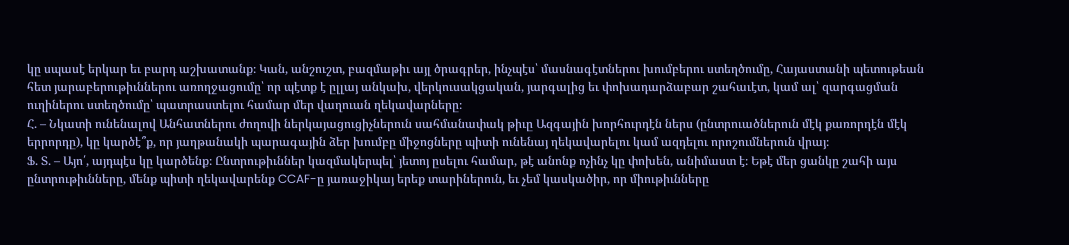կը սպասէ երկար եւ բարդ աշխատանք։ Կան, անշուշտ, բազմաթիւ այլ ծրագրեր, ինչպէս՝ մասնագէտներու խումբերու ստեղծումը, Հայաստանի պետութեան հետ յարաբերութիւններու առողջացումը՝ որ պէտք է ըլլայ անկախ, վերկուսակցական, յարգալից եւ փոխադարձաբար շահաւէտ, կամ ալ՝ զարգացման ուղիներու ստեղծումը՝ պատրաստելու համար մեր վաղուան ղեկավարները։
Հ. – Նկատի ունենալով Անհատներու ժողովի ներկայացուցիչներուն սահմանափակ թիւը Ազգային խորհուրդէն ներս (ընտրուածներուն մէկ քառորդէն մէկ երրորդը), կը կարծէ՞ք, որ յաղթանակի պարագային ձեր խումբը միջոցները պիտի ունենայ ղեկավարելու կամ ազդելու որոշումներուն վրայ։
Ֆ. Տ. – Այո՛, այդպէս կը կարծենք։ Ընտրութիւններ կազմակերպել՝ յետոյ ըսելու համար, թէ անոնք ոչինչ կը փոխեն, անիմաստ է։ Եթէ մեր ցանկը շահի այս ընտրութիւնները, մենք պիտի ղեկավարենք CCAF-ը յառաջիկայ երեք տարիներուն, եւ չեմ կասկածիր, որ միութիւնները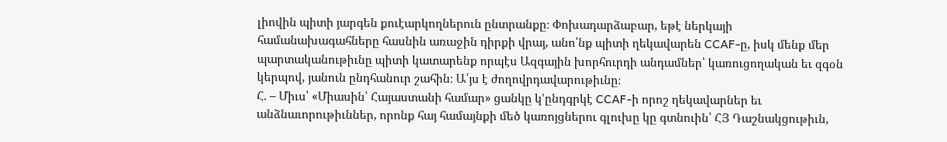լիովին պիտի յարգեն քուէարկողներուն ընտրանքը։ Փոխադարձաբար, եթէ ներկայի համանախագահները հասնին առաջին դիրքի վրայ, անո՛նք պիտի ղեկավարեն CCAF-ը, իսկ մենք մեր պարտականութիւնը պիտի կատարենք որպէս Ազգային խորհուրդի անդամներ՝ կառուցողական եւ զգօն կերպով, յանուն ընդհանուր շահին։ Ա՛յս է ժողովրդավարութիւնը։
Հ. – Միւս՝ «Միասին՝ Հայաստանի համար» ցանկը կ՚ընդգրկէ CCAF-ի որոշ ղեկավարներ եւ անձնաւորութիւններ, որոնք հայ համայնքի մեծ կառոյցներու գլուխը կը գտնուին՝ ՀՅ Դաշնակցութիւն,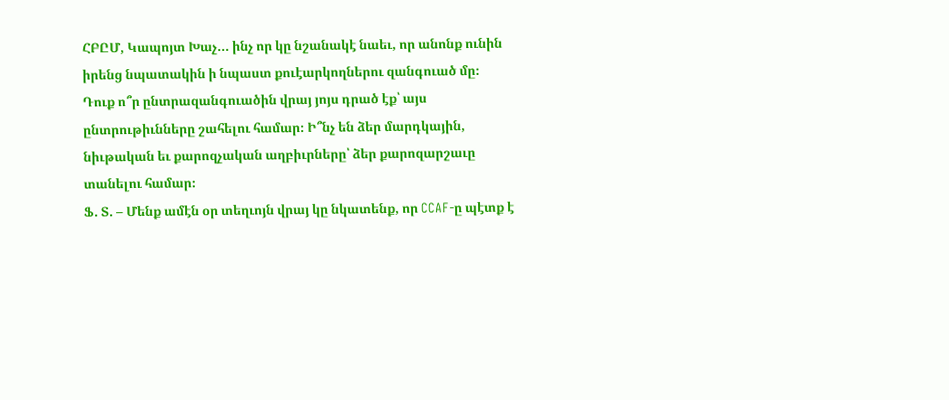ՀԲԸՄ, Կապոյտ Խաչ… ինչ որ կը նշանակէ նաեւ, որ անոնք ունին իրենց նպատակին ի նպաստ քուէարկողներու զանգուած մը։ Դուք ո՞ր ընտրազանգուածին վրայ յոյս դրած էք՝ այս ընտրութիւնները շահելու համար։ Ի՞նչ են ձեր մարդկային, նիւթական եւ քարոզչական աղբիւրները՝ ձեր քարոզարշաւը տանելու համար։
Ֆ. Տ. – Մենք ամէն օր տեղւոյն վրայ կը նկատենք, որ CCAF-ը պէտք է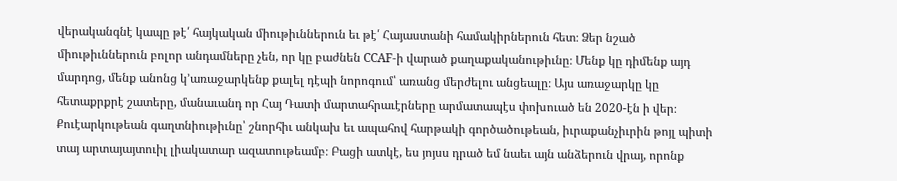վերականգնէ կապը թէ՛ հայկական միութիւններուն եւ թէ՛ Հայաստանի համակիրներուն հետ։ Ձեր նշած միութիւններուն բոլոր անդամները չեն, որ կը բաժնեն CCAF-ի վարած քաղաքականութիւնը։ Մենք կը դիմենք այդ մարդոց, մենք անոնց կ՚առաջարկենք քալել դէպի նորոգում՝ առանց մերժելու անցեալը։ Այս առաջարկը կը հետաքրքրէ շատերը, մանաւանդ որ Հայ Դատի մարտահրաւէրները արմատապէս փոխուած են 2020-էն ի վեր։ Քուէարկութեան գաղտնիութիւնը՝ շնորհիւ անկախ եւ ապահով հարթակի գործածութեան, իւրաքանչիւրին թոյլ պիտի տայ արտայայտուիլ լիակատար ազատութեամբ։ Բացի ատկէ, ես յոյսս դրած եմ նաեւ այն անձերուն վրայ, որոնք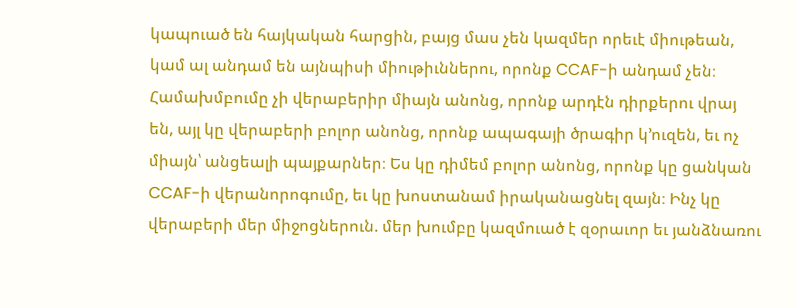կապուած են հայկական հարցին, բայց մաս չեն կազմեր որեւէ միութեան, կամ ալ անդամ են այնպիսի միութիւններու, որոնք CCAF-ի անդամ չեն։ Համախմբումը չի վերաբերիր միայն անոնց, որոնք արդէն դիրքերու վրայ են, այլ կը վերաբերի բոլոր անոնց, որոնք ապագայի ծրագիր կ՚ուզեն, եւ ոչ միայն՝ անցեալի պայքարներ։ Ես կը դիմեմ բոլոր անոնց, որոնք կը ցանկան CCAF-ի վերանորոգումը, եւ կը խոստանամ իրականացնել զայն։ Ինչ կը վերաբերի մեր միջոցներուն. մեր խումբը կազմուած է զօրաւոր եւ յանձնառու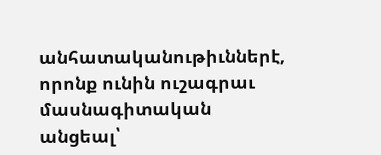անհատականութիւններէ, որոնք ունին ուշագրաւ մասնագիտական անցեալ՝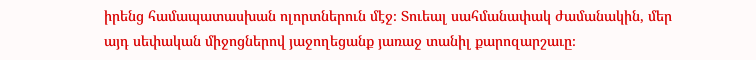իրենց համապատասխան ոլորտներուն մէջ։ Տուեալ սահմանափակ ժամանակին, մեր այդ սեփական միջոցներով յաջողեցանք յառաջ տանիլ քարոզարշաւը։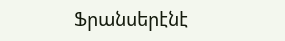Ֆրանսերէնէ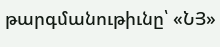թարգմանութիւնը՝ «ՆՅ»